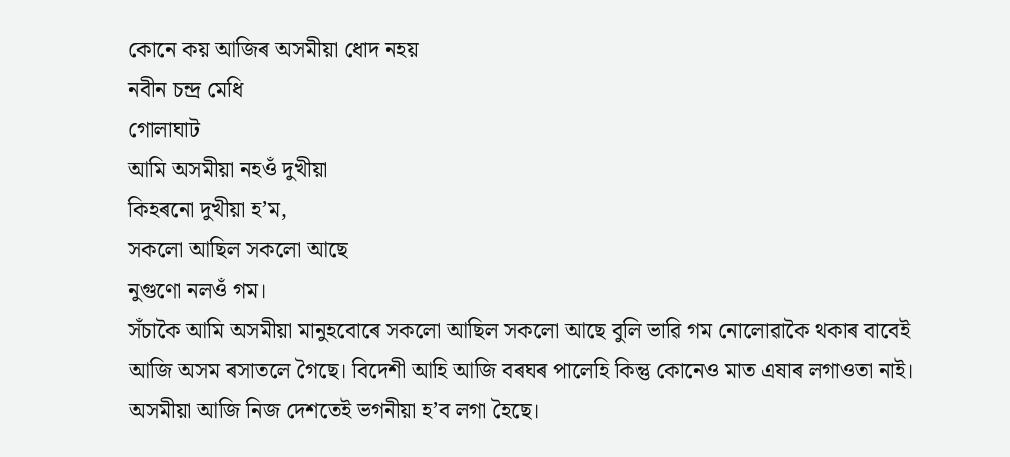কোনে কয় আজিৰ অসমীয়া ধোদ নহয়
নবীন চন্দ্ৰ মেধি
গোলাঘাট
আমি অসমীয়া নহওঁ দুখীয়া
কিহৰনো দুখীয়া হ’ম,
সকলো আছিল সকলো আছে
নুগুণো নলওঁ গম।
সঁচাকৈ আমি অসমীয়া মানুহবোৰে সকলো আছিল সকলো আছে বুলি ভাৱি গম নোলোৱাকৈ থকাৰ বাবেই আজি অসম ৰসাতলে গৈছে। বিদেশী আহি আজি বৰঘৰ পালেহি কিন্তু কোনেও মাত এষাৰ লগাওতা নাই। অসমীয়া আজি নিজ দেশতেই ভগনীয়া হ’ব লগা হৈছে।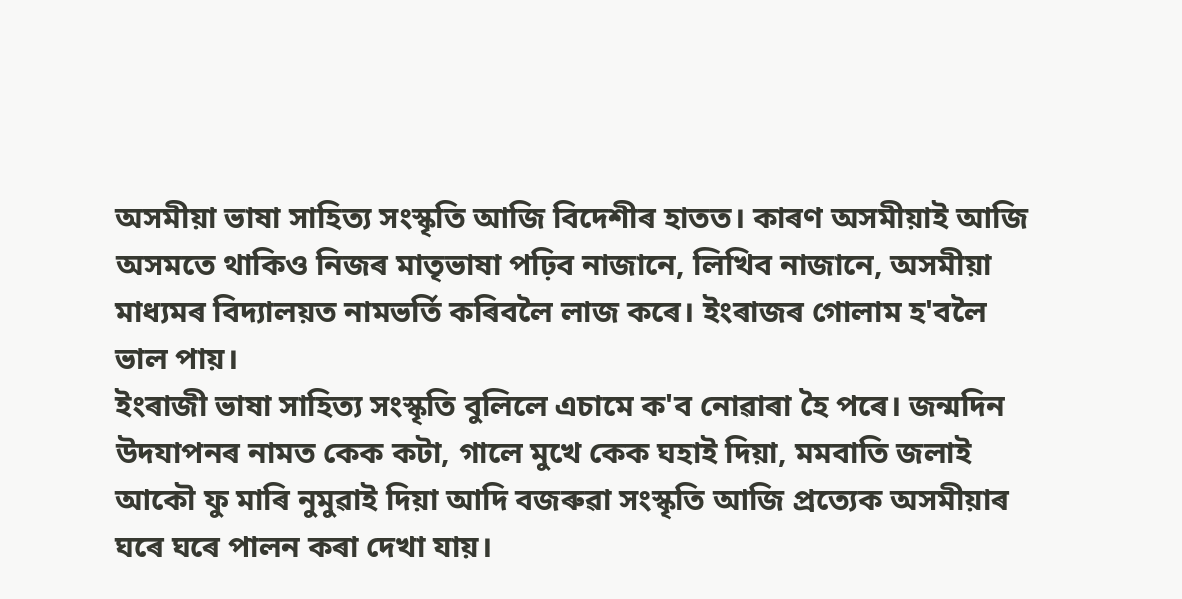অসমীয়া ভাষা সাহিত্য সংস্কৃতি আজি বিদেশীৰ হাতত। কাৰণ অসমীয়াই আজি অসমতে থাকিও নিজৰ মাতৃভাষা পঢ়িব নাজানে, লিখিব নাজানে, অসমীয়া মাধ্যমৰ বিদ্যালয়ত নামভৰ্তি কৰিবলৈ লাজ কৰে। ইংৰাজৰ গোলাম হ'বলৈ ভাল পায়।
ইংৰাজী ভাষা সাহিত্য সংস্কৃতি বুলিলে এচামে ক'ব নোৱাৰা হৈ পৰে। জন্মদিন উদযাপনৰ নামত কেক কটা, গালে মুখে কেক ঘহাই দিয়া, মমবাতি জলাই আকৌ ফু মাৰি নুমুৱাই দিয়া আদি বজৰুৱা সংস্কৃতি আজি প্ৰত্যেক অসমীয়াৰ ঘৰে ঘৰে পালন কৰা দেখা যায়।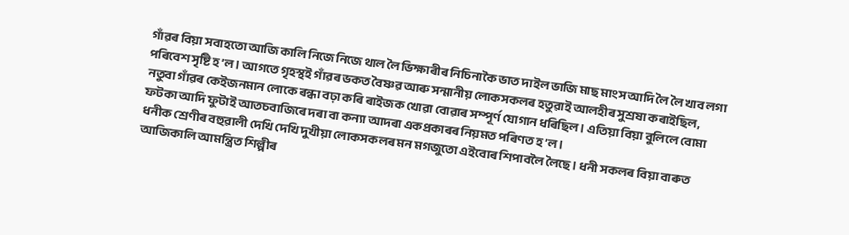গাঁৱৰ বিয়া সবাহতো আজি কালি নিজে নিজে থাল লৈ ভিক্ষাৰীৰ নিচিনাকৈ ভাত দাইল ভাজি মাছ মাংস আদি লৈ লৈ খাব লগা পৰিবেশ সৃষ্টি হ’ল। আগতে গৃহস্থই গাঁৱৰ ভকত বৈষ্ণৱ আৰু সন্মানীয় লোকসকলৰ হতুৱাই আলহীৰ সুশ্ৰষা কৰাইছিল, নতুবা গাঁৱৰ কেইজনমান লোকে ৰন্ধা বঢ়া কৰি ৰাইজক খোৱা বোৱাৰ সম্পূৰ্ণ যোগান ধৰিছিল। এতিয়া বিয়া বুলিলে বোমা ফটকা আদি ফুটাই আতচবাজিৰে দৰা বা কন্যা আদৰা একপ্ৰকাৰৰ নিয়মত পৰিণত হ’ল।
ধনীক শ্ৰেণীৰ বহুৱালী দেখি দেখি দুখীয়া লোকসকলৰ মন মগজুতো এইবোৰ শিপাবলৈ লৈছে। ধনী সকলৰ বিয়া বাৰুত আজিকালি আমন্ত্ৰিত শিল্পীৰ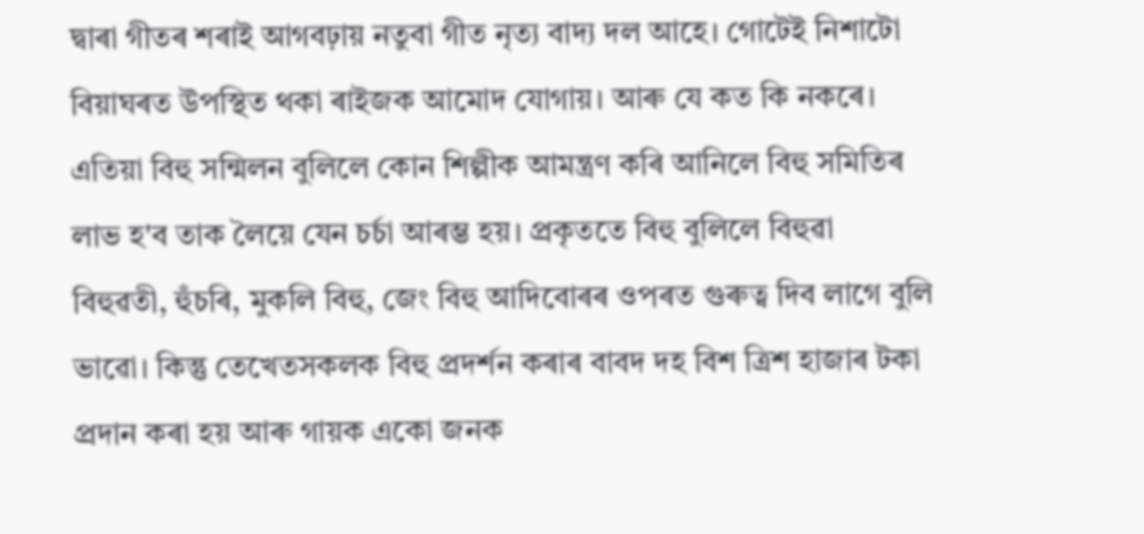দ্বাৰা গীতৰ শৰাই আগবঢ়ায় নতুবা গীত নৃত্য বাদ্য দল আহে। গোটেই নিশাটো বিয়াঘৰত উপস্থিত থকা ৰাইজক আমোদ যোগায়। আৰু যে কত কি নকৰে।
এতিয়া বিহু সন্মিলন বুলিলে কোন শিল্পীক আমন্ত্ৰণ কৰি আনিলে বিহু সমিতিৰ লাভ হ'ব তাক লৈয়ে যেন চৰ্চা আৰম্ভ হয়। প্ৰকৃততে বিহু বুলিলে বিহুৱা বিহুৱতী, হুঁচৰি, মুকলি বিহু, জেং বিহু আদিবোৰৰ ওপৰত গুৰুত্ব দিব লাগে বুলি ভাৱো। কিন্তু তেখেতসকলক বিহু প্ৰদৰ্শন কৰাৰ বাবদ দহ বিশ ত্ৰিশ হাজাৰ টকা প্ৰদান কৰা হয় আৰু গায়ক একো জনক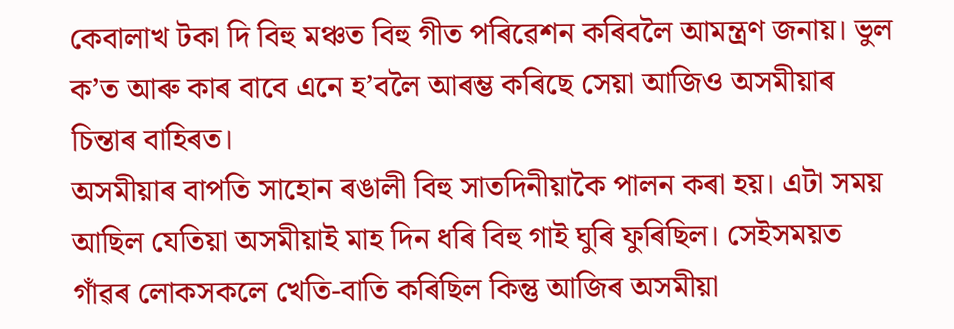কেবালাখ টকা দি বিহু মঞ্চত বিহু গীত পৰিৱেশন কৰিবলৈ আমন্ত্ৰণ জনায়। ভুল ক’ত আৰু কাৰ বাবে এনে হ’বলৈ আৰম্ভ কৰিছে সেয়া আজিও অসমীয়াৰ চিন্তাৰ বাহিৰত।
অসমীয়াৰ বাপতি সাহোন ৰঙালী বিহু সাতদিনীয়াকৈ পালন কৰা হয়। এটা সময় আছিল যেতিয়া অসমীয়াই মাহ দিন ধৰি বিহু গাই ঘুৰি ফুৰিছিল। সেইসময়ত গাঁৱৰ লোকসকলে খেতি-বাতি কৰিছিল কিন্তু আজিৰ অসমীয়া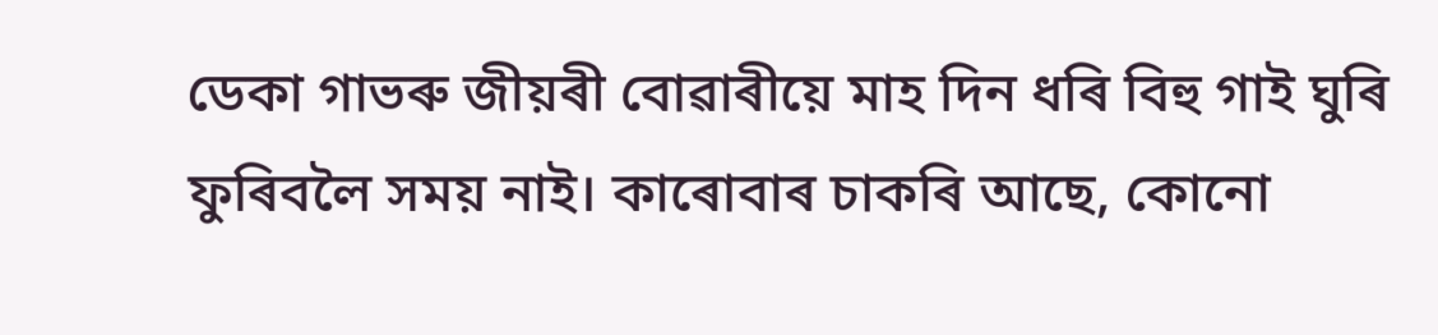ডেকা গাভৰু জীয়ৰী বোৱাৰীয়ে মাহ দিন ধৰি বিহু গাই ঘুৰি ফুৰিবলৈ সময় নাই। কাৰোবাৰ চাকৰি আছে, কোনো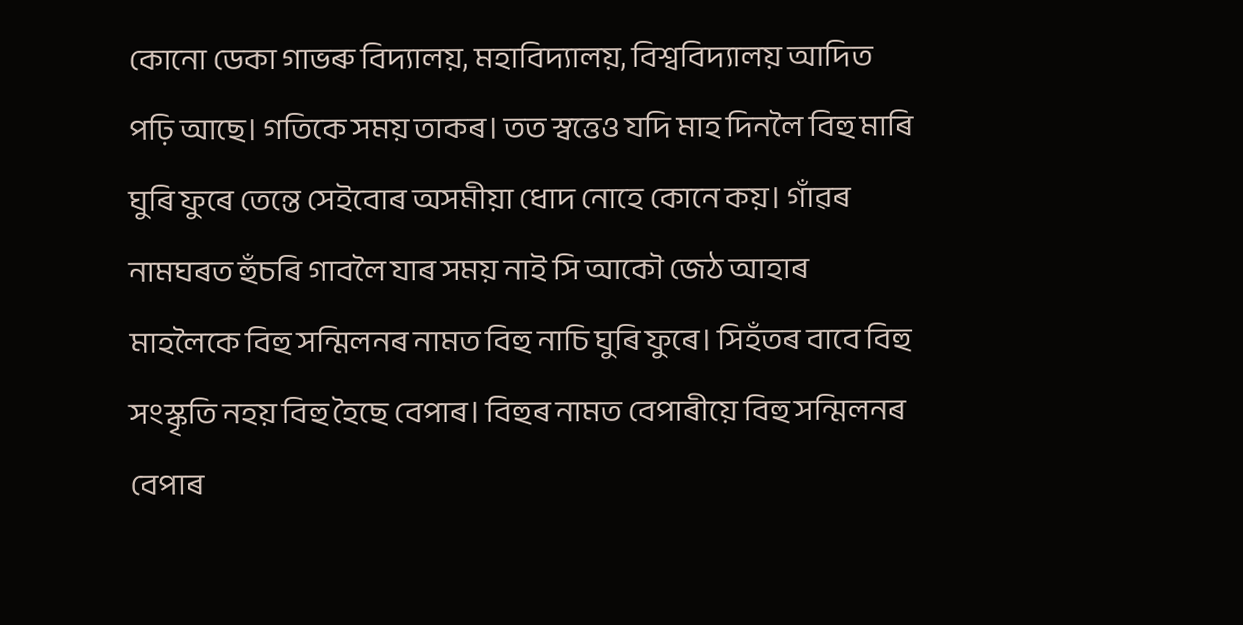কোনো ডেকা গাভৰু বিদ্যালয়, মহাবিদ্যালয়, বিশ্ববিদ্যালয় আদিত পঢ়ি আছে। গতিকে সময় তাকৰ। তত স্বত্তেও যদি মাহ দিনলৈ বিহু মাৰি ঘুৰি ফুৰে তেন্তে সেইবোৰ অসমীয়া ধোদ নোহে কোনে কয়। গাঁৱৰ নামঘৰত হুঁচৰি গাবলৈ যাৰ সময় নাই সি আকৌ জেঠ আহাৰ মাহলৈকে বিহু সন্মিলনৰ নামত বিহু নাচি ঘুৰি ফুৰে। সিহঁতৰ বাবে বিহু সংস্কৃতি নহয় বিহু হৈছে বেপাৰ। বিহুৰ নামত বেপাৰীয়ে বিহু সন্মিলনৰ বেপাৰ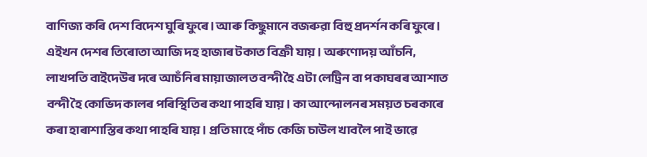বাণিজ্য কৰি দেশ বিদেশ ঘুৰি ফুৰে। আৰু কিছুমানে বজৰুৱা বিহু প্ৰদৰ্শন কৰি ফুৰে।
এইখন দেশৰ তিৰোতা আজি দহ হাজাৰ টকাত বিক্ৰী যায়। অৰুণোদয় আঁচনি, লাখপতি বাইদেউৰ দৰে আচঁনিৰ মায়াজালত বন্দী হৈ এটা লেট্ৰিন বা পকাঘৰৰ আশাত বন্দী হৈ কোভিদ কালৰ পৰিস্থিতিৰ কথা পাহৰি যায়। কা আন্দোলনৰ সময়ত চৰকাৰে কৰা হাৰাশাস্তিৰ কথা পাহৰি যায়। প্ৰতি মাহে পাঁচ কেজি চাউল খাবলৈ পাই ভাৱে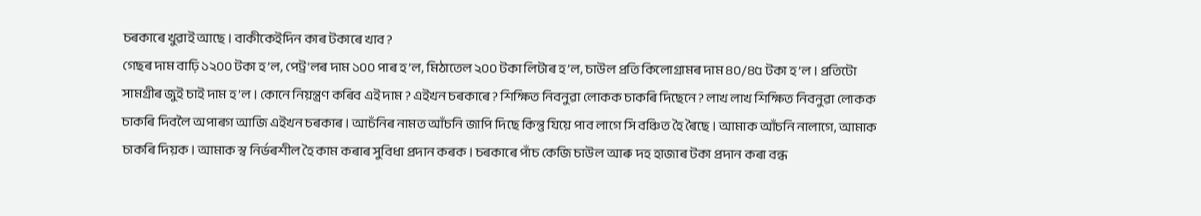চৰকাৰে খুৱাই আছে। বাকীকেইদিন কাৰ টকাৰে খাব ?
গেছৰ দাম বাঢ়ি ১২০০ টকা হ’ল, পেট্ৰ'লৰ দাম ১০০ পাৰ হ’ল, মিঠাতেল ২০০ টকা লিটাৰ হ’ল, চাউল প্ৰতি কিলোগ্ৰামৰ দাম ৪০/৪৫ টকা হ’ল। প্ৰতিটো সামগ্ৰীৰ জুই চাই দাম হ’ল। কোনে নিয়ন্ত্ৰণ কৰিব এই দাম ? এইখন চৰকাৰে ? শিক্ষিত নিবনুৱা লোকক চাকৰি দিছেনে ? লাখ লাখ শিক্ষিত নিবনুৱা লোকক চাকৰি দিবলৈ অপাৰগ আজি এইখন চৰকাৰ। আচঁনিৰ নামত আঁচনি জাপি দিছে কিন্তু যিয়ে পাব লাগে সি বঞ্চিত হৈ ৰৈছে। আমাক আঁচনি নালাগে, আমাক চাকৰি দিয়ক। আমাক স্ব নিৰ্ভৰশীল হৈ কাম কৰাৰ সুবিধা প্ৰদান কৰক। চৰকাৰে পাঁচ কেজি চাউল আৰু দহ হাজাৰ টকা প্ৰদান কৰা বন্ধ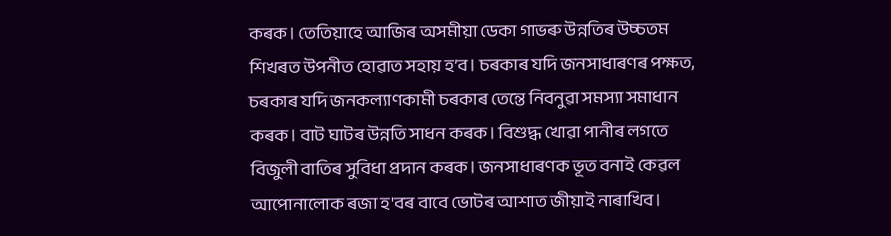কৰক। তেতিয়াহে আজিৰ অসমীয়া ডেকা গাভৰু উন্নতিৰ উচ্চতম শিখৰত উপনীত হোৱাত সহায় হ’ব। চৰকাৰ যদি জনসাধাৰণৰ পক্ষত, চৰকাৰ যদি জনকল্যাণকামী চৰকাৰ তেন্তে নিবনুৱা সমস্যা সমাধান কৰক। বাট ঘাটৰ উন্নতি সাধন কৰক। বিশুদ্ধ খোৱা পানীৰ লগতে বিজুলী বাতিৰ সুবিধা প্ৰদান কৰক। জনসাধাৰণক ভূত বনাই কেৱল আপোনালোক ৰজা হ'বৰ বাবে ভোটৰ আশাত জীয়াই নাৰাখিব।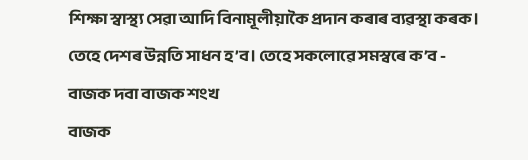শিক্ষা স্বাস্থ্য সেৱা আদি বিনামূলীয়াকৈ প্ৰদান কৰাৰ ব্যৱস্থা কৰক। তেহে দেশৰ উন্নতি সাধন হ’ব। তেহে সকলোৱে সমস্বৰে ক’ব -
বাজক দবা বাজক শংখ
বাজক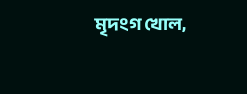মৃদংগ খোল,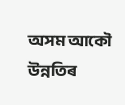অসম আকৌ উন্নতিৰ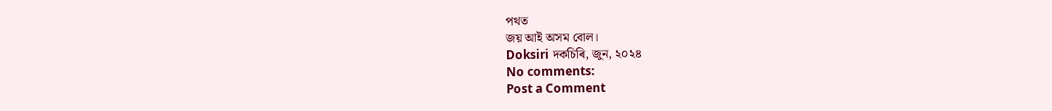পথত
জয় আই অসম বোল।
Doksiri দকচিৰি, জুন, ২০২৪
No comments:
Post a Comment